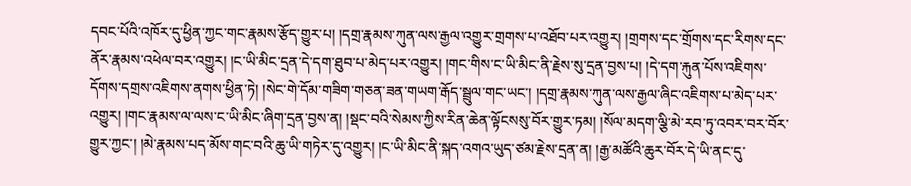དབང་པོའི་འཁོར་དུ་ཕྱིན་ཀྱང་གང་རྣམས་རྩོད་གྱུར་པ། །དགྲ་རྣམས་ཀུན་ལས་རྒྱལ་འགྱུར་གྲགས་པ་འཐོབ་པར་འགྱུར། །གྲགས་དང་གྲོགས་དང་རིགས་དང་ནོར་རྣམས་འཕེལ་བར་འགྱུར། །ང་ཡི་མིང་དྲན་དེ་དག་ཐུབ་པ་མེད་པར་འགྱུར། །གང་གིས་ང་ཡི་མིང་ནི་རྗེས་སུ་དྲན་བྱས་པ། །དེ་དག་རྐུན་པོས་འཇིགས་དོགས་དགྲས་འཇིགས་ནགས་ཕྱིན་ཏེ། །སེང་གེ་དོམ་གཟིག་གཅན་ཟན་གཡག་རྒོད་སྦྲུལ་གང་ཡང་། །དགྲ་རྣམས་ཀུན་ལས་རྒྱལ་ཞིང་འཇིགས་པ་མེད་པར་འགྱུར། །གང་རྣམས་ལ་ལས་ང་ཡི་མིང་ཞིག་དྲན་བྱས་ན། །སྡང་བའི་སེམས་ཀྱིས་རིན་ཆེན་ལྟོངསསུ་བོར་གྱུར་ཏམ། །སོལ་མདག་ལྕི་མེ་རབ་ཏུ་འབར་བར་བོར་གྱུར་ཀྱང་། །མེ་རྣམས་པད་མོས་གང་བའི་ཆུ་ཡི་གཏེར་དུ་འགྱུར། །ང་ཡི་མིང་ནི་སྐད་འགའ་ཡུད་ཙམ་རྗེས་དྲན་ན། །རྒྱ་མཚོའི་ཆུར་བོར་དེ་ཡི་ནང་དུ་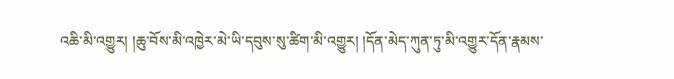འཆི་མི་འགྱུར། །ཆུ་བོས་མི་འཁྱེར་མེ་ཡི་དབུས་སུ་ཚིག་མི་འགྱུར། །དོན་མེད་ཀུན་ཏུ་མི་འགྱུར་དོན་རྣམས་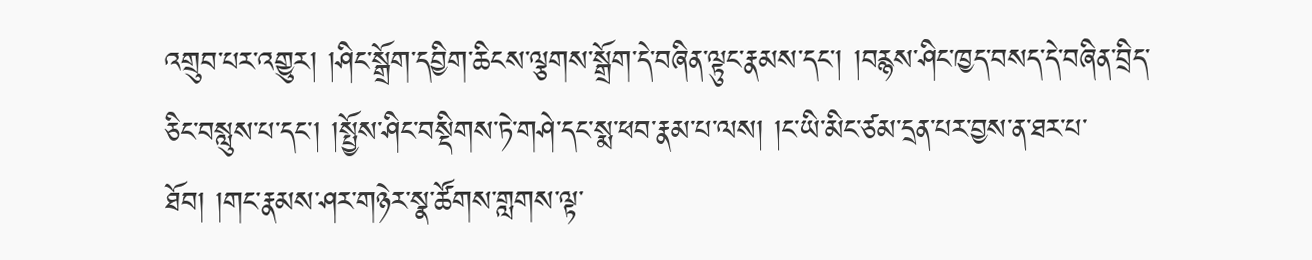འགྲུབ་པར་འགྱུར། །ཤིང་སྒྲོག་དབྱིག་ཆིངས་ལྕགས་སྒྲོག་དེ་བཞིན་ལྟུང་རྣམས་དང་། །བརྙས་ཤིང་ཁྱད་བསད་དེ་བཞིན་བྲིད་ཅིང་བསླུས་པ་དང་། །སྤྱོས་ཤིང་བསྡིགས་ཏེ་གཤེ་དང་སྨ་ཕབ་རྣམ་པ་ལས། །ང་ཡི་མིང་ཙམ་དྲན་པར་བྱས་ན་ཐར་པ་ཐོབ། །གང་རྣམས་ཤར་གཉེར་སྣ་ཚོགས་གླགས་ལྟ་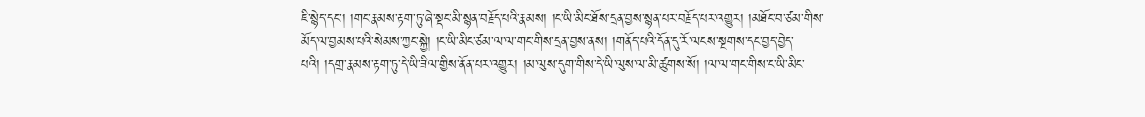ཇི་སྙེད་དང་། །གང་རྣམས་རྟག་ཏུ་ཞེ་སྡང་མི་སྙན་བརྗོད་པའི་རྣམས། །ང་ཡི་མིང་ཐོས་དྲན་བྱས་སྙན་པར་བརྗོད་པར་འགྱུར། །མཐོང་བ་ཙམ་གིས་མོད་ལ་བྱམས་པའི་སེམས་ཀྱང་སྐྱེ། །ང་ཡི་མིང་ཙམ་ལ་ལ་གང་གིས་དྲན་བྱས་ནས། །གནོད་པའི་དོན་དུ་རོ་ལངས་སྔགས་དང་བྱད་བྱེད་པའི། །དགྲ་རྣམས་རྟག་ཏུ་དེ་ཡི་ཟིལ་གྱིས་ནོན་པར་འགྱུར། །མ་ལུས་དུག་གིས་དེ་ཡི་ལུས་ལ་མི་ཚུགས་སོ། །ལ་ལ་གང་གིས་ང་ཡི་མིང་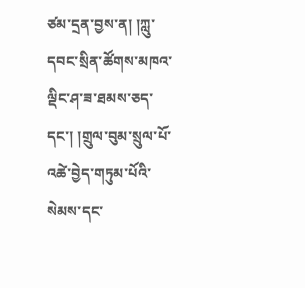ཙམ་དྲན་བྱས་ན། །ཀླུ་དབང་སྲིན་ཚོགས་མཁའ་ལྡིང་ཤ་ཟ་ཐམས་ཅད་དང་། །གྲུལ་བུམ་སྲུལ་པོ་འཚེ་བྱེད་གཏུམ་པོའི་སེམས་དང་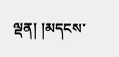ལྡན། །མདངས་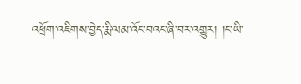འཕྲོག་འཇིགས་བྱེད་རྨི་ལམ་འོང་བའང་ཞི་བར་འགྱུར། །ང་ཡི་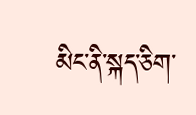མིང་ནི་སྐད་ཅིག་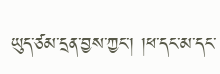ཡུད་ཙམ་དྲན་བྱས་ཀྱང་། །ཕ་དང་མ་དང་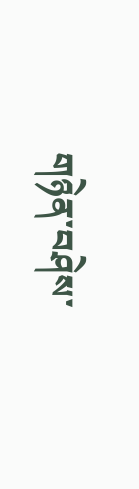གཉེན་བཤེས་